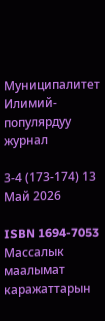Муниципалитет Илимий-популярдуу журнал

3-4 (173-174) 13 Май 2026

ISBN 1694-7053
Массалык маалымат каражаттарын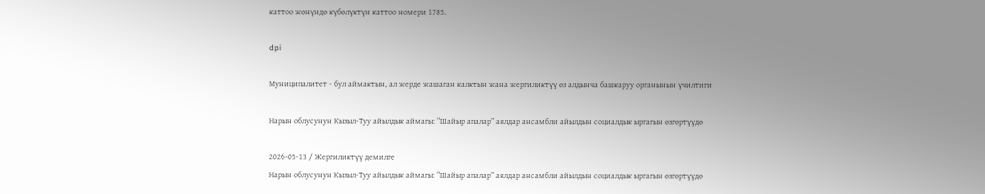каттоо жөнүндө күбөлүктүн каттоо номери 1785.

dpi

Муниципалитет - бул аймактын, ал жерде жашаган калктын жана жергиликтүү өз алдынча башкаруу органынын үчилтиги

Нарын облусунун Кызыл-Туу айылдык аймагы: “Шайыр апалар” аялдар ансамбли айылдын социалдык ыргагын өзгөртүүдө

2026-05-13 / Жергиликтүү демилге
Нарын облусунун Кызыл-Туу айылдык аймагы: “Шайыр апалар” аялдар ансамбли айылдын социалдык ыргагын өзгөртүүдө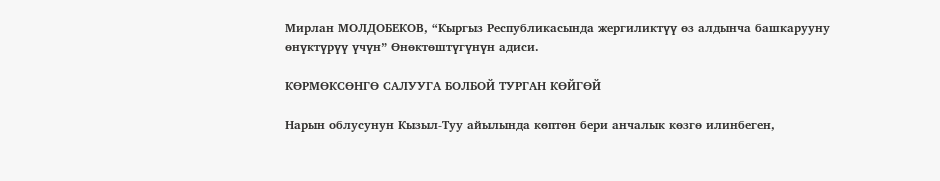Мирлан МОЛДОБЕКОВ, “Кыргыз Республикасында жергиликтүү өз алдынча башкарууну өнүктүрүү үчүн” Өнөктөштүгүнүн адиси.

КӨРМӨКСӨНГӨ САЛУУГА БОЛБОЙ ТУРГАН КӨЙГӨЙ

Нарын облусунун Кызыл-Туу айылында көптөн бери анчалык көзгө илинбеген,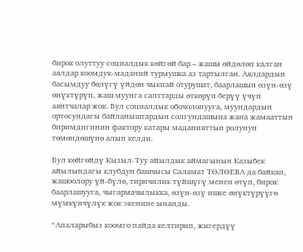бирок олуттуу социалдык көйгөй бар – жашы өйдөлөп калган аялдар коомдук-маданий турмушка аз тартылган. Аялдардын басымдуу бөлүгү үйдөн чыкпай отурушат, баарлашып өзүн-өзү өнүктүрүп, жаш муунга салттарды өткөрүп берүү үчүн аянтчалар жок. Бул социалдык обочолонууга, муундардын ортосундагы байланыштардын солгундашына жана жамааттын биримдигинин фактору катары маданияттын ролунун төмөндөшүнө алып келди.

Бул көйгөйдү Кызыл-Туу айылдык аймагынын Казыбек айылындагы клубдун башчысы Саламат ТӨЛӨЕВА да байкап, жашоолору үй-бүлө, тиричилик түйшүгү менен өтүп, бирок баарлашууга, чыгармачылыкка, өзүн-өзү ишке өнүктүрүүгө мүмкүнчүлүк жок экенине ынанды.

“Апаларыбыз коомго пайда келтирип, жигердүү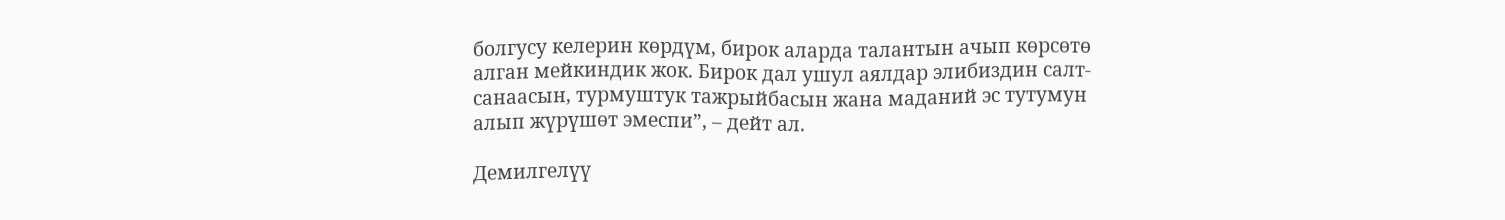болгусу келерин көрдүм, бирок аларда талантын ачып көрсөтө алган мейкиндик жок. Бирок дал ушул аялдар элибиздин салт-санаасын, турмуштук тажрыйбасын жана маданий эс тутумун алып жүрүшөт эмеспи”, – дейт ал.

Демилгелүү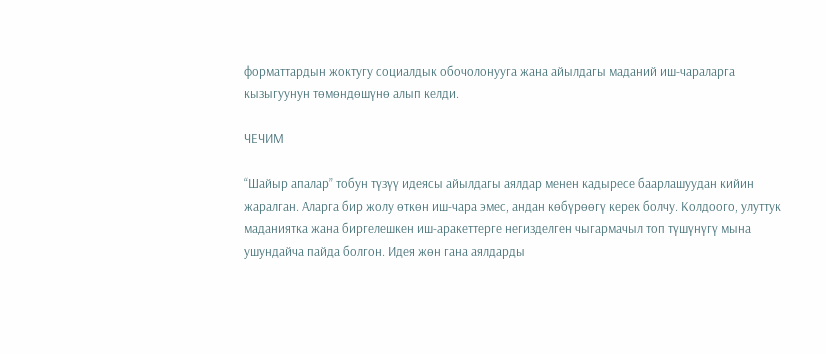форматтардын жоктугу социалдык обочолонууга жана айылдагы маданий иш-чараларга кызыгуунун төмөндөшүнө алып келди.

ЧЕЧИМ

“Шайыр апалар” тобун түзүү идеясы айылдагы аялдар менен кадыресе баарлашуудан кийин жаралган. Аларга бир жолу өткөн иш-чара эмес, андан көбүрөөгү керек болчу. Колдоого, улуттук маданиятка жана биргелешкен иш-аракеттерге негизделген чыгармачыл топ түшүнүгү мына ушундайча пайда болгон. Идея жөн гана аялдарды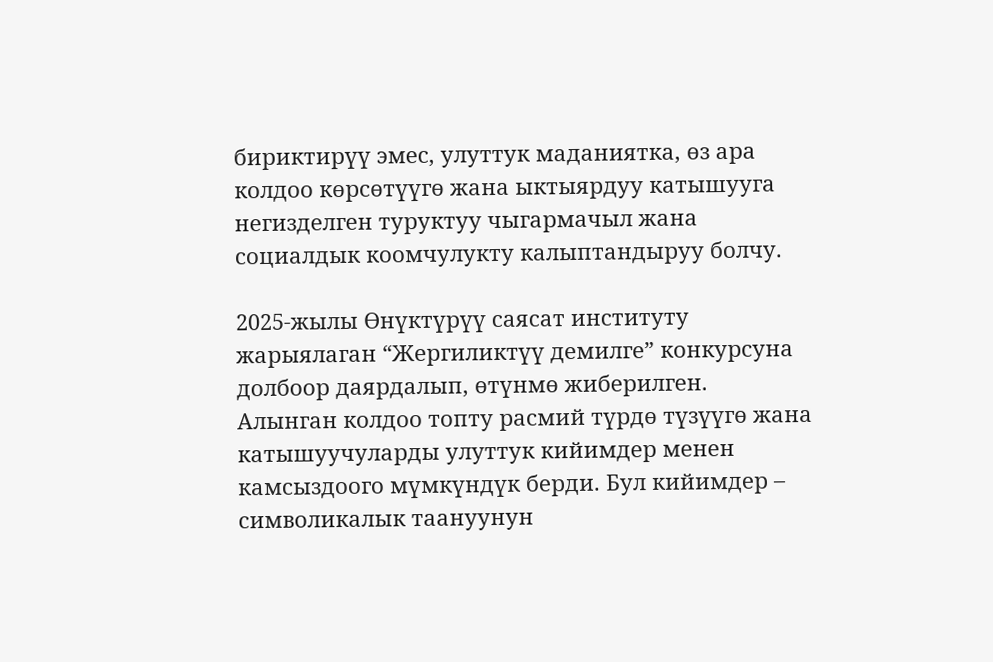бириктирүү эмес, улуттук маданиятка, өз ара колдоо көрсөтүүгө жана ыктыярдуу катышууга негизделген туруктуу чыгармачыл жана социалдык коомчулукту калыптандыруу болчу.

2025-жылы Өнүктүрүү саясат институту жарыялаган “Жергиликтүү демилге” конкурсуна долбоор даярдалып, өтүнмө жиберилген. Алынган колдоо топту расмий түрдө түзүүгө жана катышуучуларды улуттук кийимдер менен камсыздоого мүмкүндүк берди. Бул кийимдер – символикалык таануунун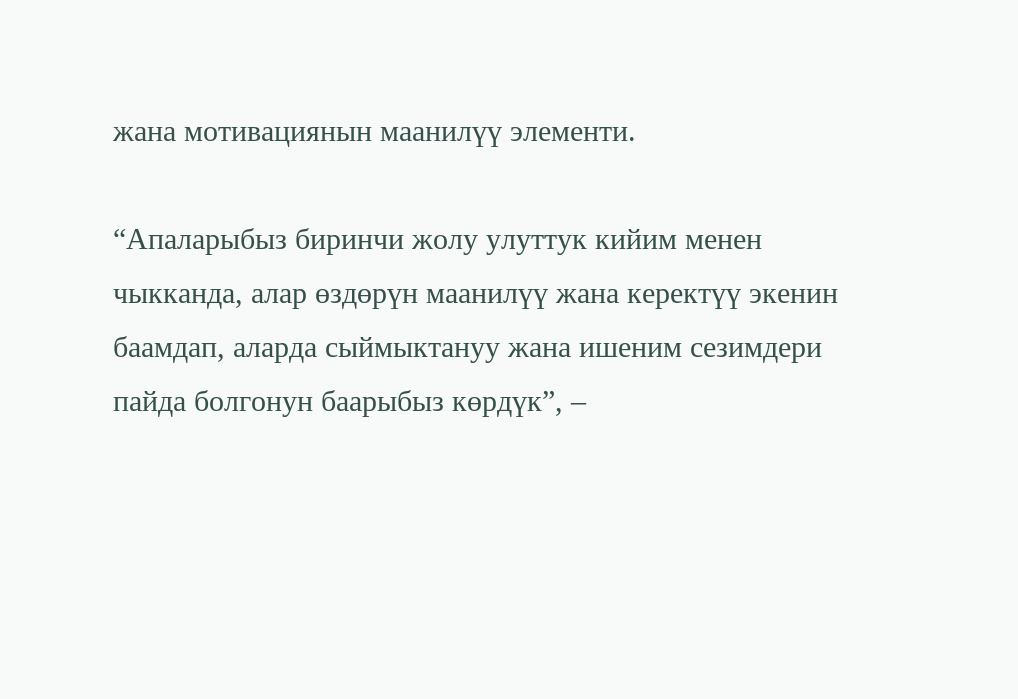жана мотивациянын маанилүү элементи.

“Апаларыбыз биринчи жолу улуттук кийим менен чыкканда, алар өздөрүн маанилүү жана керектүү экенин баамдап, аларда сыймыктануу жана ишеним сезимдери пайда болгонун баарыбыз көрдүк”, –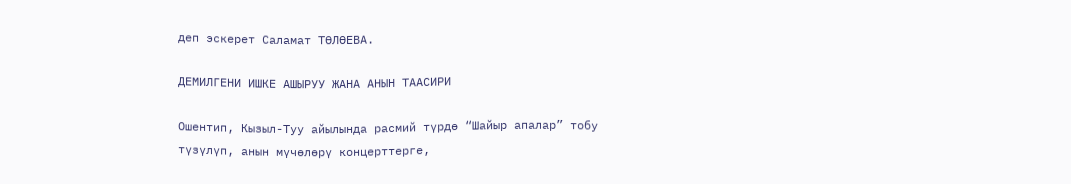деп эскерет Саламат ТӨЛӨЕВА.

ДЕМИЛГЕНИ ИШКЕ АШЫРУУ ЖАНА АНЫН ТААСИРИ

Ошентип, Кызыл-Туу айылында расмий түрдө “Шайыр апалар” тобу түзүлүп, анын мүчөлөрү концерттерге,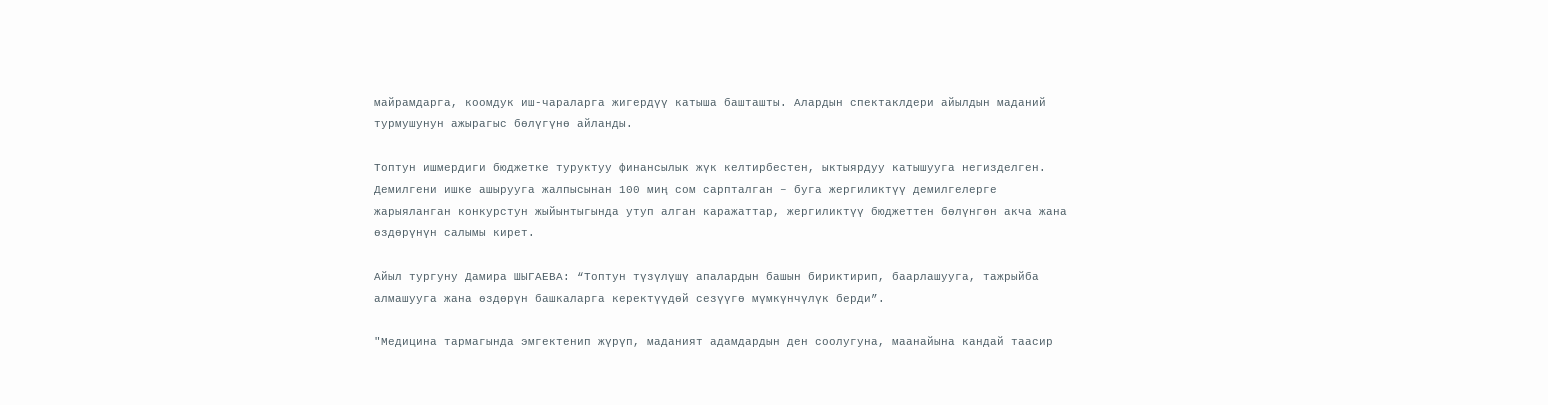майрамдарга, коомдук иш-чараларга жигердүү катыша башташты. Алардын спектаклдери айылдын маданий турмушунун ажырагыс бөлүгүнө айланды.

Топтун ишмердиги бюджетке туруктуу финансылык жүк келтирбестен, ыктыярдуу катышууга негизделген. Демилгени ишке ашырууга жалпысынан 100 миң сом сарпталган – буга жергиликтүү демилгелерге жарыяланган конкурстун жыйынтыгында утуп алган каражаттар, жергиликтүү бюджеттен бөлүнгөн акча жана өздөрүнүн салымы кирет.

Айыл тургуну Дамира ШЫГАЕВА: “Топтун түзүлүшү апалардын башын бириктирип, баарлашууга, тажрыйба алмашууга жана өздөрүн башкаларга керектүүдөй сезүүгө мүмкүнчүлүк берди”.

"Медицина тармагында эмгектенип жүрүп, маданият адамдардын ден соолугуна, маанайына кандай таасир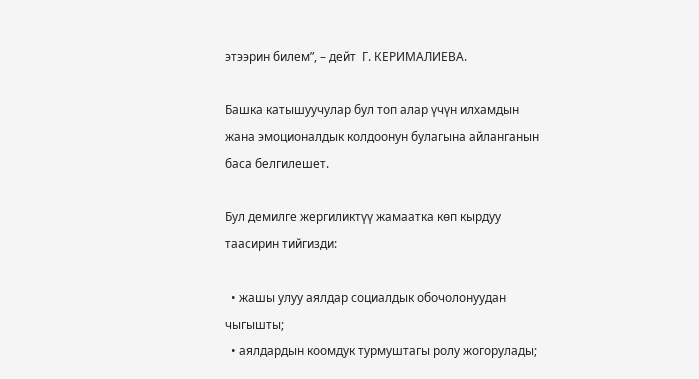этээрин билем”, – дейт  Г. КЕРИМАЛИЕВА.

Башка катышуучулар бул топ алар үчүн илхамдын жана эмоционалдык колдоонун булагына айланганын баса белгилешет.

Бул демилге жергиликтүү жамаатка көп кырдуу таасирин тийгизди:

  • жашы улуу аялдар социалдык обочолонуудан чыгышты;
  • аялдардын коомдук турмуштагы ролу жогорулады;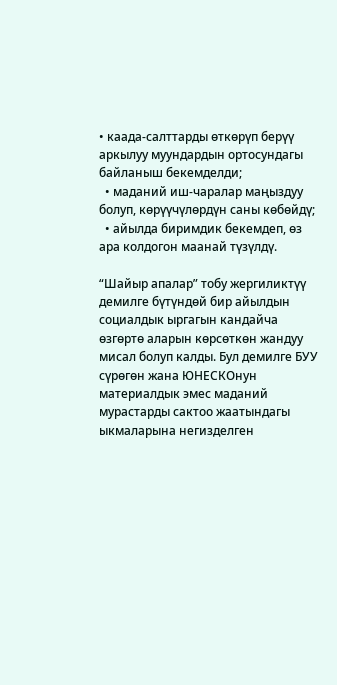• каада-салттарды өткөрүп берүү аркылуу муундардын ортосундагы байланыш бекемделди;
  • маданий иш-чаралар маңыздуу болуп, көрүүчүлөрдүн саны көбөйдү;
  • айылда биримдик бекемдеп, өз ара колдогон маанай түзүлдү.

“Шайыр апалар” тобу жергиликтүү демилге бүтүндөй бир айылдын социалдык ыргагын кандайча өзгөртө аларын көрсөткөн жандуу мисал болуп калды. Бул демилге БУУ сүрөгөн жана ЮНЕСКОнун материалдык эмес маданий мурастарды сактоо жаатындагы ыкмаларына негизделген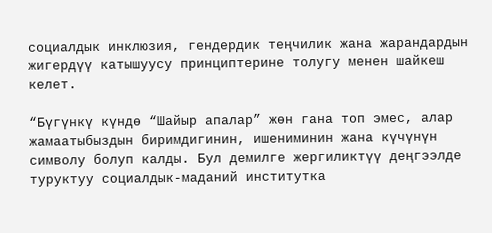социалдык инклюзия, гендердик теңчилик жана жарандардын жигердүү катышуусу принциптерине толугу менен шайкеш келет.

“Бүгүнкү күндө “Шайыр апалар” жөн гана топ эмес, алар жамаатыбыздын биримдигинин, ишениминин жана күчүнүн символу болуп калды. Бул демилге жергиликтүү деңгээлде туруктуу социалдык-маданий институтка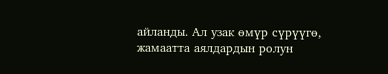айланды. Ал узак өмүр сүрүүгө, жамаатта аялдардын ролун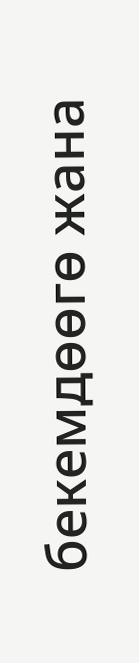бекемдөөгө жана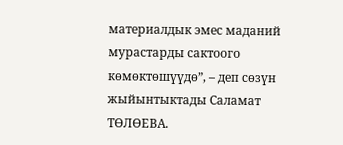материалдык эмес маданий мурастарды сактоого көмөктөшүүдө”, – деп сөзүн жыйынтыктады Саламат ТӨЛӨЕВА.